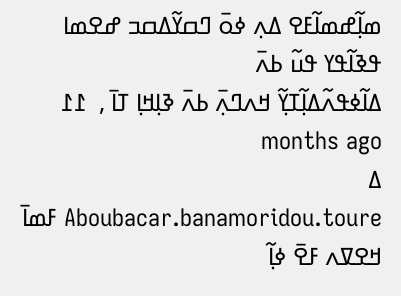ߘߊ߲߬ߝߘߊ߬ߓߐ ߡߍ߲ ߦߋ߫ ߣߛߌ߬ߡߛߏ ߝߐߘߊ ߟߢߊ߬ߟߌ ߟߎ߬ ߕߍ߫
ߡߊ߬ߦߟߍ߬ߡߊ߲߬ߠߌ߲߬ ߞߍߣߍ߲߫ ߕߍ߫ ߢߊ߲ߞߊ߲ ߠߊ߫ ,  ߁߁ months ago
ߡ
Aboubacar.banamoridou.toure ߓߘߊ߫ ߞߐߜߍ ߓߐ߫ ߦߊ߲߬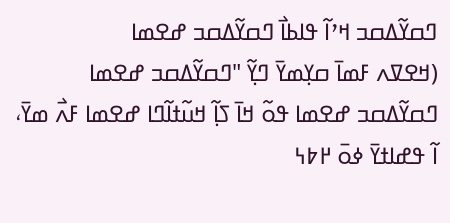ߣߛߌ߬ߡߛߏ ߞߴߊ߬ ߟߊߕߊ߯ ߣߛߌ߬ߡߛߏ ߝߐߘߊ
(ߞߐߜߍ ߓߘߊ߫ ߛߌ߲ߘߌ߫ ߣߌ߲߬ "ߣߛߌ߬ߡߛߏ ߝߐߘߊ ߣߛߌ߬ߡߛߏ ߝߐߘߊ ߟߋ߬ ߞߊ߫ ߖߊ߲߬ ߞߎ߬ߙߊ߬ߣߊ ߝߐߘߊ ߓߍ߯ ߘߌ߫، ߊ߬ ߟߝߊߙߌ߫ ߦߋ߫ ߂߈߆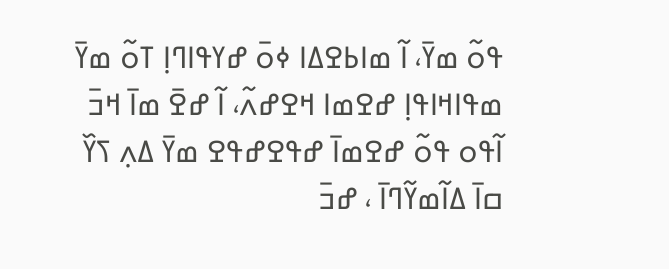ߟߋ߬ ߘߌ߫، ߊ߬ ߘߊߕߐߡߊ ߦߋ߫ ߝߌߟߊߣߊ߲ ߠߋ߬ ߘߌ߫ ߘߟߊߞߊߟߊ߲ ߝߐߘߊ ߞߐߝߍ߬، ߊ߬ ߝߐ߫ ߘߊ߫ ߞߏ߫ ߊ߬ߟߋ ߟߋ߬ ߝߐߘߊ߫ ߝߟߐߝߟߐ ߘߌ߫ ߡߍ߲ ߖߌ߰ ߛߊ߫ ߡߊ߬ߘߌ߬ߣߊ߫ ، ߝߏ߫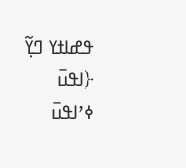ߟߝߊߙߌ ߣߌ߲߬ ﴿ߊߟߎ߫ ߦߴߊߟߎ߫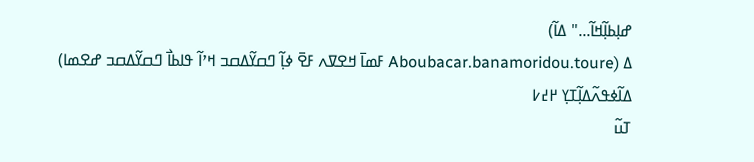ߝߊ߲ߕߊ߲߬ߞߊ߬..." ߡߊ߬)
ߡ (Aboubacar.banamoridou.toure ߓߘߊ߫ ߞߐߜߍ ߓߐ߫ ߦߊ߲߬ ߣߛߌ߬ߡߛߏ ߞߴߊ߬ ߟߊߕߊ߯ ߣߛߌ߬ߡߛߏ ߝߐߘߊ)
ߡߊ߬ߦߟߍ߬ߡߊ߲߬ߠߌ߲ ߂߄߇
ߠߎ߬